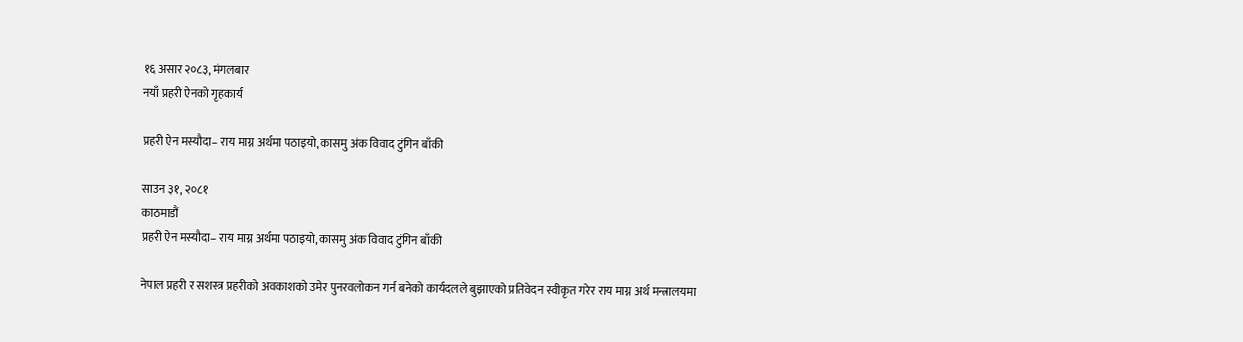१६ असार २०८३, मंगलबार
नयाँ प्रहरी ऐनको गृहकार्य

प्रहरी ऐन मस्यौदा– राय माग्न अर्थमा पठाइयो, कासमु अंक विवाद टुंगिन बाँकी

साउन ३१, २०८१
काठमाडौं
प्रहरी ऐन मस्यौदा– राय माग्न अर्थमा पठाइयो, कासमु अंक विवाद टुंगिन बाँकी

नेपाल प्रहरी र सशस्त्र प्रहरीको अवकाशको उमेर पुनरवलोकन गर्न बनेको कार्यदलले बुझाएको प्रतिवेदन स्वीकृत गरेर राय माग्न अर्थ मन्त्रालयमा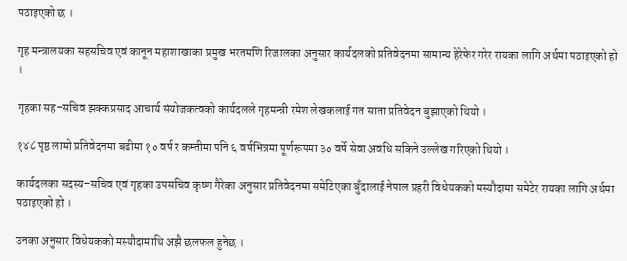पठाइएको छ ।

गृह मन्त्रालयका सहसचिव एवं कानून महाशाखाका प्रमुख भरतमणि रिजालका अनुसार कार्यदलको प्रतिवेदनमा सामान्य हेरेफेर गरेर रायका लागि अर्थमा पठाइएको हो ।

गृहका सह–सचिव झक्कप्रसाद आचार्य संयोजकत्वको कार्यदलले गृहमन्त्री रमेश लेखकलाई गत साता प्रतिवेदन बुझाएको थियो ।

१४८ पृष्ठ लामो प्रतिवेदनमा बढीमा १० वर्ष र कम्तीमा पनि ६ वर्षभित्रमा पूर्णरूपमा ३० वर्षे सेवा अवधि सकिने उल्लेख गरिएको थियो ।

कार्यदलका सदस्य–सचिव एवं गृहका उपसचिव कृष्ण गैरेका अनुसार प्रतिवेदनमा समेटिएका बुँदालाई नेपाल प्रहरी विधेयकको मस्यौदामा समेटेर रायका लागि अर्थमा पठाइएको हो ।

उनका अनुसार विधेयकको मस्यौदामाथि अझै छलफल हुनेछ ।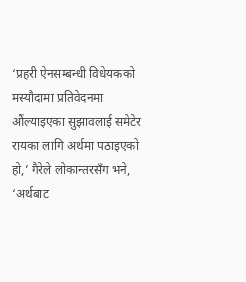‘प्रहरी ऐनसम्बन्धी विधेयकको मस्यौदामा प्रतिवेदनमा औंल्याइएका सुझावलाई समेटेर रायका लागि अर्थमा पठाइएको हो,’ गैरेले लोकान्तरसँग भने, ‘अर्थबाट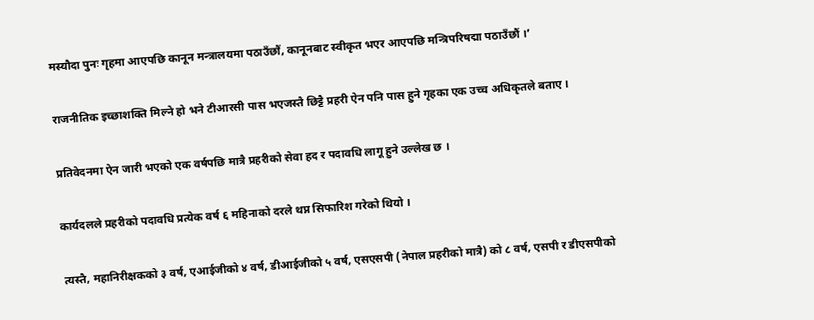मस्यौदा पुनः गृहमा आएपछि कानून मन्त्रालयमा पठाउँछौं, कानूनबाट स्वीकृत भएर आएपछि मन्त्रिपरिषद्मा पठाउँछौं ।’

राजनीतिक इच्छाशक्ति मिल्ने हो भने टीआरसी पास भएजस्तै छिट्टै प्रहरी ऐन पनि पास हुने गृहका एक उच्च अधिकृतले बताए ।

प्रतिवेदनमा ऐन जारी भएको एक वर्षपछि मात्रै प्रहरीको सेवा हद र पदावधि लागू हुने उल्लेख छ ।

कार्यदलले प्रहरीको पदावधि प्रत्येक वर्ष ६ महिनाको दरले थप्न सिफारिश गरेको थियो ।

त्यस्तै, महानिरीक्षकको ३ वर्ष, एआईजीको ४ वर्ष, डीआईजीको ५ वर्ष, एसएसपी (नेपाल प्रहरीको मात्रै) को ८ वर्ष, एसपी र डीएसपीको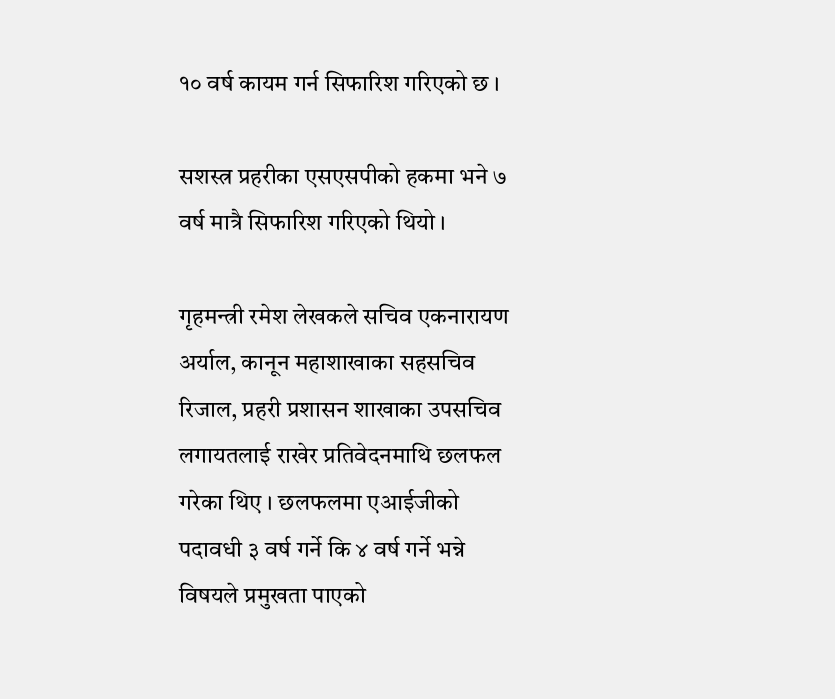१० वर्ष कायम गर्न सिफारिश गरिएको छ ।

सशस्त्र प्रहरीका एसएसपीको हकमा भने ७ वर्ष मात्रै सिफारिश गरिएको थियो ।

गृहमन्त्री रमेश लेखकले सचिव एकनारायण अर्याल, कानून महाशाखाका सहसचिव रिजाल, प्रहरी प्रशासन शाखाका उपसचिव लगायतलाई राखेर प्रतिवेदनमाथि छलफल गरेका थिए । छलफलमा एआईजीको पदावधी ३ वर्ष गर्ने कि ४ वर्ष गर्ने भन्ने विषयले प्रमुखता पाएको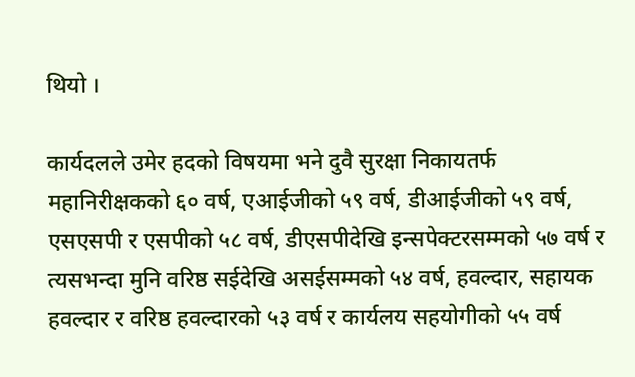थियो ।

कार्यदलले उमेर हदको विषयमा भने दुवै सुरक्षा निकायतर्फ महानिरीक्षकको ६० वर्ष, एआईजीको ५९ वर्ष, डीआईजीको ५९ वर्ष, एसएसपी र एसपीको ५८ वर्ष, डीएसपीदेखि इन्सपेक्टरसम्मको ५७ वर्ष र त्यसभन्दा मुनि वरिष्ठ सईदेखि असईसम्मको ५४ वर्ष, हवल्दार, सहायक हवल्दार र वरिष्ठ हवल्दारको ५३ वर्ष र कार्यलय सहयोगीको ५५ वर्ष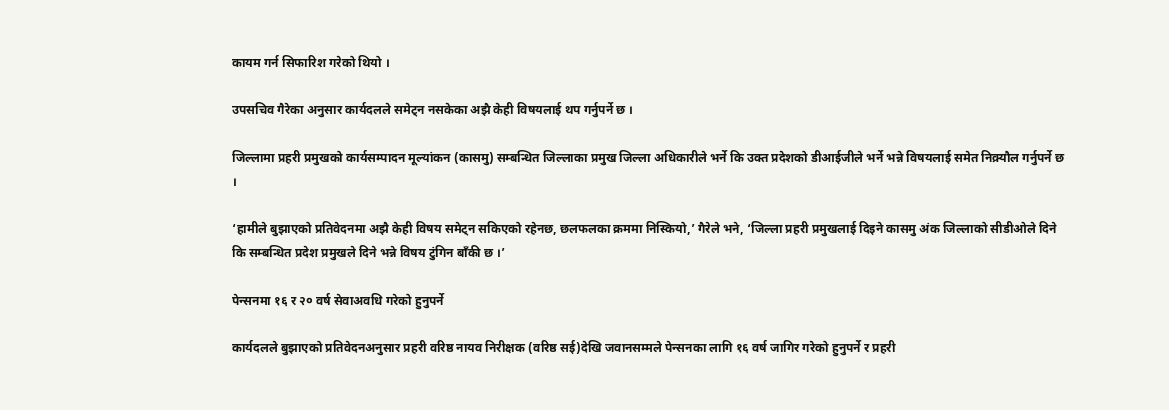कायम गर्न सिफारिश गरेको थियो ।

उपसचिव गैरेका अनुसार कार्यदलले समेट्न नसकेका अझै केही विषयलाई थप गर्नुपर्ने छ ।

जिल्लामा प्रहरी प्रमुखको कार्यसम्पादन मूल्यांकन (कासमु) सम्बन्धित जिल्लाका प्रमुख जिल्ला अधिकारीले भर्ने कि उक्त प्रदेशको डीआईजीले भर्ने भन्ने विषयलाई समेत निक्र्यौल गर्नुपर्ने छ ।

‘हामीले बुझाएको प्रतिवेदनमा अझै केही विषय समेट्न सकिएको रहेनछ, छलफलका क्रममा निस्कियो,’ गैरेले भने, ‘जिल्ला प्रहरी प्रमुखलाई दिइने कासमु अंक जिल्लाको सीडीओले दिने कि सम्बन्धित प्रदेश प्रमुखले दिने भन्ने विषय टुंगिन बाँकी छ ।’

पेन्सनमा १६ र २० वर्ष सेवाअवधि गरेको हुनुपर्ने

कार्यदलले बुझाएको प्रतिवेदनअनुसार प्रहरी वरिष्ठ नायव निरीक्षक (वरिष्ठ सई)देखि जवानसम्मले पेन्सनका लागि १६ वर्ष जागिर गरेको हुनुपर्ने र प्रहरी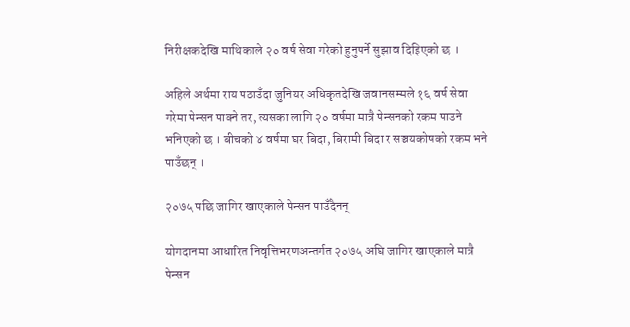निरीक्षकदेखि माथिकाले २० वर्ष सेवा गरेको हुनुपर्ने सुझाव दिइिएको छ ।

अहिले अर्थमा राय पठाउँदा जुनियर अधिकृतदेखि जवानसम्मले १६ वर्ष सेवा गरेमा पेन्सन पाक्ने तर, त्यसका लागि २० वर्षमा मात्रै पेन्सनको रकम पाउने भनिएको छ । बीचको ४ वर्षमा घर बिदा, बिरामी बिदा र सञ्चयकोषको रकम भने पाउँछन् ।

२०७५ पछि जागिर खाएकाले पेन्सन पाउँदैनन्

योगदानमा आधारित निवृत्तिभरणअन्तर्गत २०७५ अघि जागिर खाएकाले मात्रै पेन्सन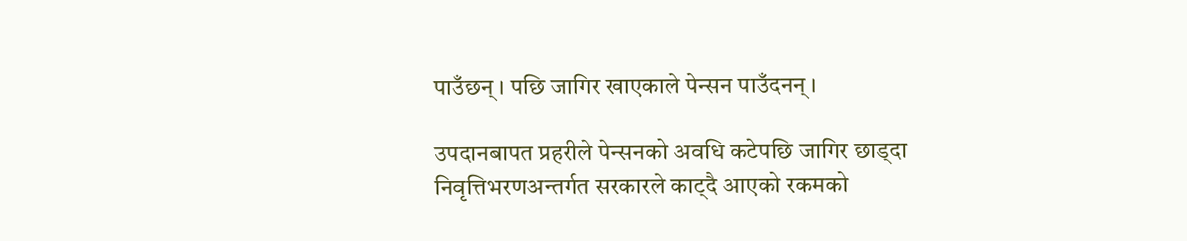पाउँछन् । पछि जागिर खाएकाले पेन्सन पाउँदनन् ।

उपदानबापत प्रहरीले पेन्सनको अवधि कटेपछि जागिर छाड्दा निवृत्तिभरणअन्तर्गत सरकारले काट्दै आएको रकमको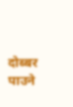दोब्बर पाउने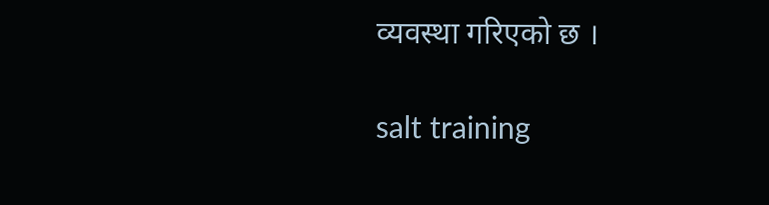व्यवस्था गरिएको छ ।

salt training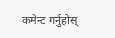कमेन्ट गर्नुहोस्